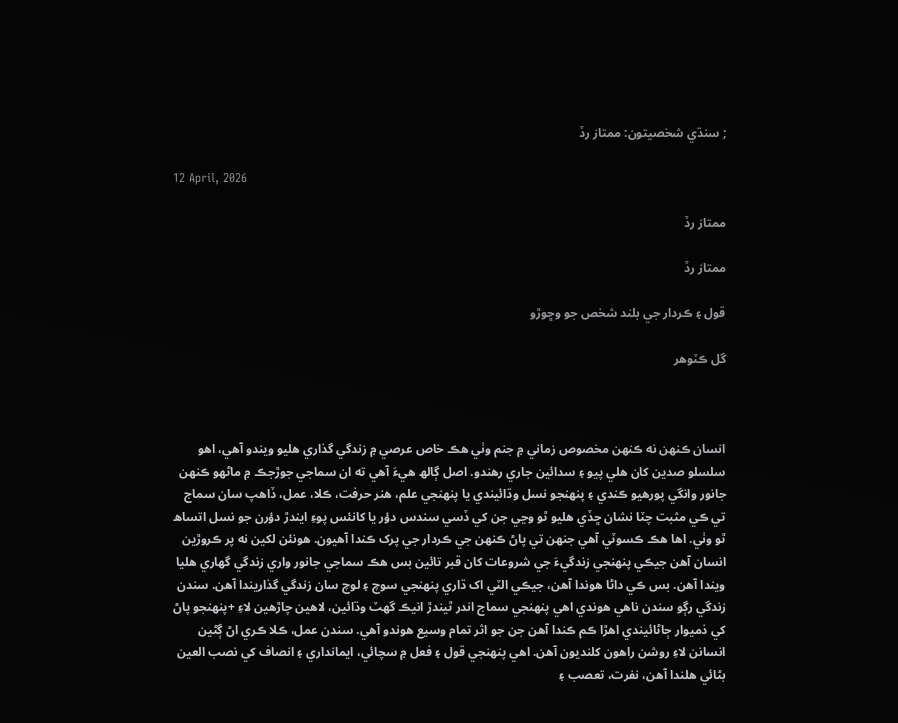; سنڌي شخصيتون: ممتاز رڏ

12 April, 2026

ممتاز رڏ

ممتاز رڏ

قول ۽ ڪردار جي بلند شخص جو وڇوڙو

گل ڪٽوھر



انسان ڪنھن نه ڪنھن مخصوص زماني ۾ جنم وٺي ھڪ خاص عرصي ۾ زندگي گذاري ھليو ويندو آھي، اھو سلسلو صدين کان ھلي پيو ۽ سدائين جاري رھندو. اصل ڳالھ ھيءَ آھي ته ان سماجي جوڙجڪ ۾ ماڻھو ڪنھن جانور وانگي پورھيو ڪندي ۽ پنھنجو نسل وڌائيندي يا پنھنجي علم، ھنر حرفت، ڪلا، عمل، ڏاھپ سان سماج تي ڪي مثبت چٽا نشان ڇڏي ھليو ٿو وڃي جن کي ڏسي سندس دؤر يا کانئس پوءِ ايندڙ دؤرن جو نسل اتساھ ٿو وٺي. اھا ھڪ ڪسوٽي آھي جنھن تي پاڻ ڪنھن جي ڪردار جي پرک ڪندا آھيون. ھونئن لکين نه پر ڪروڙين انسان آھن جيڪي پنھنجي زندگيءَ جي شروعات کان قبر تائين بس ھڪ سماجي جانور واري زندگي گھاري ھليا ويندا آھن. بس ڪي داڻا ھوندا آھن، جيڪي الٽي اک ڌاري پنھنجي سوچ ۽ لوچ سان زندگي گذاريندا آھن. سندن زندگي رڳو سندن ناھي ھوندي اھي پنھنجي سماج اندر ٿيندڙ انيڪ گھٽ وڌائين، لاھين چاڙھين لاءِ +پنھنجو پاڻ کي ذميوار ڄاڻائيندي اھڙا ڪم ڪندا آھن جن جو اثر تمام وسيع ھوندو آھي. سندن عمل، ڪلا ڪري اڻ ڳڻين انسانن لاءِ روشن راھون کلنديون آھن. اھي پنھنجي قول ۽ فعل ۾ سچائي، ايمانداري ۽ انصاف کي نصب العين بڻائي ھلندا آھن، نفرت، تعصب ۽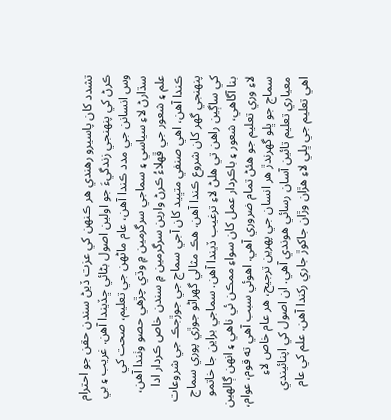تشدد کان پاسيرو رھندي ھر ڪنھن کي عزت ڏيڻ سندن حقن جو احترام ڪرڻ کي پنھنجي زندگيءَ جو اولين اصول بڻائي ڇڏيندا آھن. غريب ۽ بي وس انسانن جي مدد ڪندا آھن، عام ماڻھن جي تعليم، صحت کي سڌارڻ لاءِ سياسي ۽ سماجي سرگرمين ۾ وڌي چڙھي حصو وٺندا آھن، علم ۽ شعور جي ڦھلاءُ ڪرڻ وارين سرگرمين ۾ سندن خاص ڪردار ادا ڪندا آھن، اھي صنفي متڀيد کان آجي سماج جي جوڙجڪ جي شروعات پنھنجي گھر کان شروع ڪندا آھن. ھڪ مثالي گھراڻو جوڙي پوري سماج کي ساڳين راھن تي ھلڻ لاءِ ترغيب ڏيندا آھن. سماجي براين جا خاتمو بنا آگاھي، شعور ۽ باڪردار عمل کان سواءِ ممڪن ئي ناھي ۽ انھن ڳالھين لاءِ وري تعليم جو ھئڻ تمام ضروري آھي. اھوئي سبب آھي ته قوم، عوام، سماج جو ڀلو گھرندڙ ھر انسان جي پھرين ترجيح، ھر عام خاص لاءِ معياري تعليم تائين آسان رسائي ھوندي آھي. ان اصول کي اپنائيندي اھي تعليم جي ڀلي لاءِ ھڙان وڙان جاکوڙ جاري رکندا آھن. علم کي عام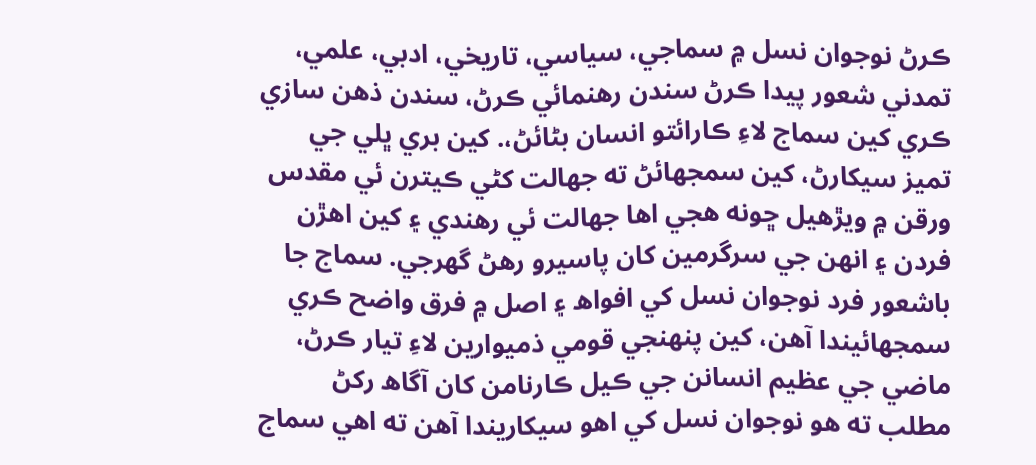ڪرڻ نوجوان نسل ۾ سماجي، سياسي، تاريخي، ادبي، علمي، تمدني شعور پيدا ڪرڻ سندن رھنمائي ڪرڻ، سندن ذھن سازي ڪري کين سماج لاءِ ڪارائتو انسان بڻائڻ،. کين بري ڀلي جي تميز سيکارڻ، کين سمجھائڻ ته جھالت کڻي ڪيترن ئي مقدس ورقن ۾ ويڙھيل ڇونه ھجي اھا جھالت ئي رھندي ۽ کين اھڙن فردن ۽ انھن جي سرگرمين کان پاسيرو رھڻ گهرجي. سماج جا باشعور فرد نوجوان نسل کي افواھ ۽ اصل ۾ فرق واضح ڪري سمجھائيندا آھن، کين پنھنجي قومي ذميوارين لاءِ تيار ڪرڻ، ماضي جي عظيم انسانن جي ڪيل ڪارنامن کان آگاھ رکڻ مطلب ته ھو نوجوان نسل کي اھو سيکاريندا آھن ته اھي سماج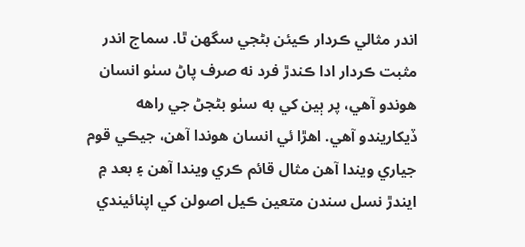اندر مثالي ڪردار ڪيئن بڻجي سگھن ٿا. سماج اندر مثبت ڪردار ادا ڪندڙ فرد نه صرف پاڻ سٺو انسان هوندو آهي، پر ٻين کي به سٺو بڻجڻ جي راهه ڏيکاريندو آھي. اھڙا ئي انسان ھوندا آھن، جيڪي قوم جياري ويندا آھن مثال قائم ڪري ويندا آھن ۽ بعد ۾ ايندڙ نسل سندن متعين ڪيل اصولن کي اپنائيندي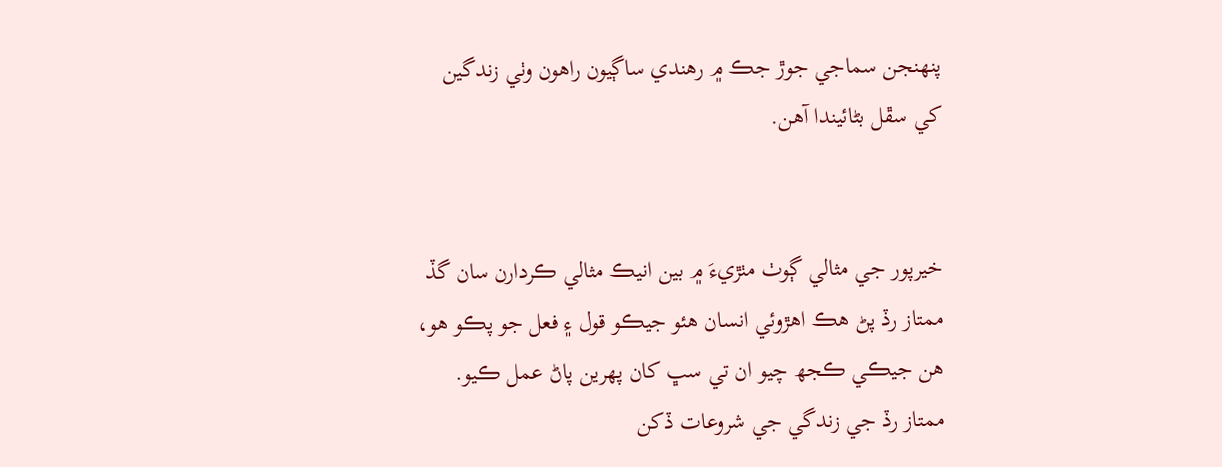پنھنجن سماجي جوڙ جڪ ۾ رھندي ساڳيون راھون وٺي زندگين کي سڦل بڻائيندا آھن.


خيرپور جي مثالي ڳوٺ مٺڙيءَ ۾ بين انيڪ مثالي ڪردارن سان گڏ ممتاز رڏ پڻ ھڪ اھڙوئي انسان ھئو جيڪو قول ۽ فعل جو پڪو ھو، ھن جيڪي ڪجھ چيو ان تي سڀ کان پھرين پاڻ عمل ڪيو. ممتاز رڏ جي زندگي جي شروعات ڏکن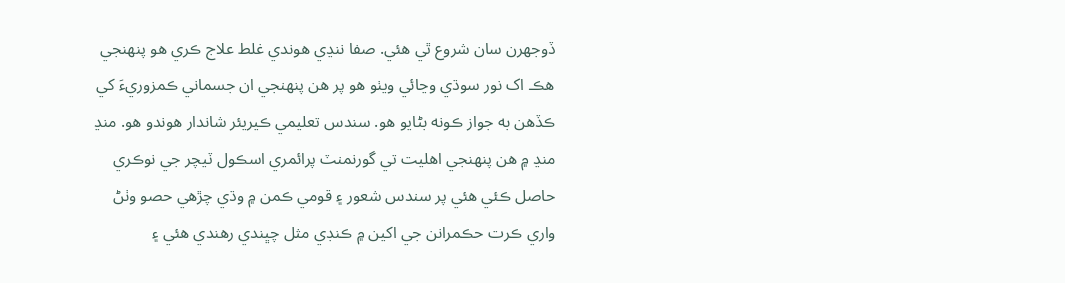ڏوجھرن سان شروع ٿي ھئي. صفا ننڍي ھوندي غلط علاج ڪري ھو پنھنجي ھڪ اک نور سوڌي وڃائي ويٺو ھو پر ھن پنھنجي ان جسماني ڪمزوريءَ کي ڪڏھن به جواز ڪونه بڻايو ھو. سندس تعليمي ڪيريئر شاندار ھوندو ھو. منڍ منڍ ۾ ھن پنھنجي اھليت تي گورنمنٽ پرائمري اسڪول ٽيچر جي نوڪري حاصل ڪئي ھئي پر سندس شعور ۽ قومي ڪمن ۾ وڌي چڙھي حصو وٺڻ واري ڪرت حڪمرانن جي اکين ۾ ڪنڊي مثل چڀندي رھندي ھئي ۽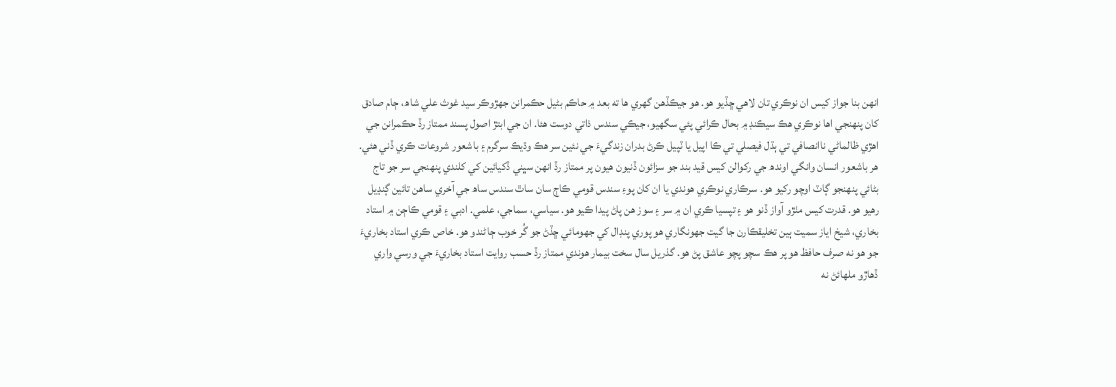انھن بنا جواز کيس ان نوڪري تان لاھي ڇڏيو ھو. ھو جيڪڏھن گھري ھا ته بعد ۾ حاڪم بڻيل حڪمرانن جھڙوڪر سيد غوث علي شاھ، ڄام صادق کان پنھنجي اھا نوڪري ھڪ سيڪنڊ ۾ بحال ڪرائي پئي سگھيو، جيڪي سندس ذاتي دوست ھئا. ان جي ابتڙ اصول پسند ممتاز رڏ حڪمرانن جي اھڙي ظالماڻي ناانصافي تي ٻڌل فيصلي تي ڪا اپيل يا ٽپيل ڪرڻ بدران زندگيءَ جي نئين سر ھڪ وڌيڪ سرگرم ۽ باشعور شروعات ڪري ڏني ھئي. ھر باشعور انسان وانگي اوندھ جي رکوالن کيس قيد بند جو سزائون ڏنيون ھيون پر ممتاز رڏ انھن سڀني ڏکيائين کي کلندي پنھنجي سر جو تاج بڻائي پنھنجو ڳاٽ اوچو رکيو ھو. سرڪاري نوڪري ھوندي يا ان کان پوءِ سندس قومي ڪاڄ سان ساٿ سندس ساھ جي آخري ساھن تائين ڳنڍيل رھيو ھو. قدرت کيس مٺڙو آواز ڏنو ھو ۽ تپسيا ڪري ان ۾ سر ۽ سوز ھن پاڻ پيدا ڪيو ھو. سياسي، سماجي، علمي. ادبي ۽ قومي ڪاڄن ۾ استاد بخاري، شيخ اياز سميت ٻين تخليقڪارن جا گيت جھونگاري ھو پوري پنڊال کي جھومائي ڇڏڻ جو گُر خوب ڄاڻندو ھو. خاص ڪري استاد بخاريءَ جو ھو نه صرف حافظ ھو پر ھڪ سچو پچو عاشق پڻ ھو. گذريل سال سخت بيمار ھوندي ممتاز رڏ حسب روايت استاد بخاريءَ جي ورسي واري ڏھاڙو ملھائڻ نه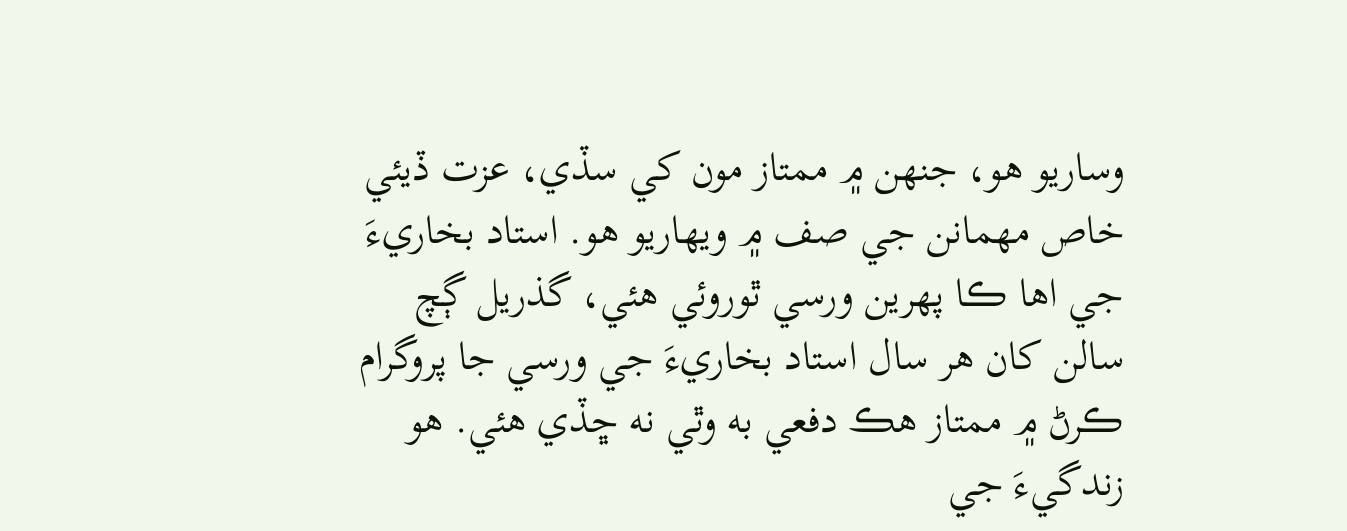وساريو ھو، جنھن ۾ ممتاز مون کي سڏي، عزت ڏيئي خاص مھمانن جي صف ۾ ويھاريو ھو. استاد بخاريءَ جي اھا ڪا پھرين ورسي ٿوروئي ھئي، گذريل ڳچ سالن کان ھر سال استاد بخاريءَ جي ورسي جا پروگرام ڪرڻ ۾ ممتاز ھڪ دفعي به وٿي نه ڇڏي ھئي. ھو زندگيءَ جي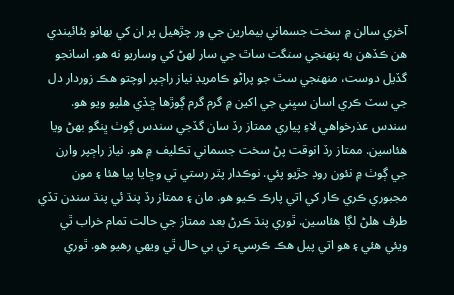آخري سالن ۾ سخت جسماني بيمارين جي ور چڙھيل پر ان کي بھانو بڻائيندي ھن ڪڏھن به پنھنجي سنگت ساٿ جي سار لھڻ کي وساريو نه ھو. اسانجو گڏيل دوست، منهنجي سٿ جو پراڻو ڪامريڊ نياز راڄپر اوچتو هڪ زوردار دل جي سٽ ڪري اسان سڀني جي اکين ۾ گرم گرم ڳوڙها ڇڏي هليو ويو هو. سندس عذرخواهي لاءِ پياري ممتاز رڏ سان گڏجي سندس ڳوٺ ڀنگو بھڻ ويا هئاسين. ممتاز رڏ انوقت پڻ سخت جسماني تڪليف ۾ هو. نياز راڄپر وارن جي ڳوٺ ۾ نئون روڊ جڙيو پئي. نوڪدار پٿر رستي تي وڇايا پيا ھئا ۽ مون مجبوري ڪري ڪار کي اتي پارڪ ڪيو هو. مان ۽ ممتاز رڏ پنڌ ئي پنڌ سندن تڏي طرف هلڻ لڳا هئاسين. ٿوري پنڌ ڪرڻ بعد ممتاز جي حالت تمام خراب ٿي ويئي هئي ۽ هو اتي پيل هڪ ڪرسيء تي بي حال ٿي ويهي رهيو هو. ٿوري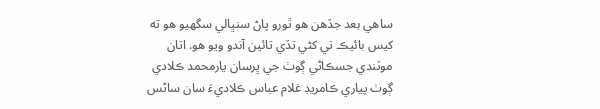ساهي بعد جڏهن هو ٿورو پاڻ سنڀالي سگهيو هو ته کيس بائيڪ تي کڻي تڏي تائين آندو ويو هو. اتان موٽندي جسڪاڻي ڳوٺ جي ڀرسان يارمحمد ڪلادي ڳوٺ پياري ڪامريڊ غلام عباس ڪلاديءَ سان ساڻس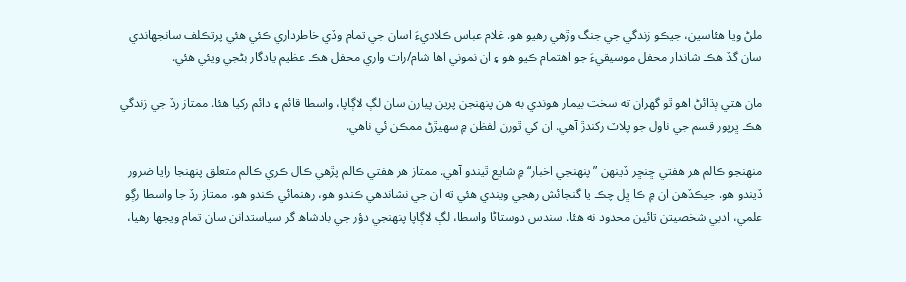ملڻ ويا هئاسين، جيڪو زندگي جي جنگ وڙهي رهيو هو. غلام عباس ڪلاديءَ اسان جي تمام وڏي خاطرداري ڪئي هئي پرتڪلف سانجهاندي سان گڏ هڪ شاندار محفل موسيقيءَ جو اهتمام ڪيو هو ۽ ان نموني اها شام/رات واري محفل هڪ عظيم يادگار بڻجي ويئي هئي.

مان ھتي ٻڌائڻ اھو ٿو گھران ته سخت بيمار ھوندي به ھن پنھنجن پرين پيارن سان لڳ لاڳاپا، واسطا قائم ۽ دائم رکيا ھئا. ممتاز رڏ جي زندگي هڪ ڀرپور قسم جي ناول جو پلاٽ رکندڙ آهي. ان کي ٿورن لفظن ۾ سهيڙڻ ممڪن ئي ناهي.

منھنجو ڪالم ھر ھفتي ڇنڇر ڏينھن ”پنھنجي اخبار“ ۾ شايع ٿيندو آھي. ممتاز ھر ھفتي ڪالم پڙھي ڪال ڪري ڪالم متعلق پنھنجا رايا ضرور ڏيندو ھو. جيڪڏھن ان ۾ ڪا ڀل چڪ يا گنجائش رھجي ويندي ھئي ته ان جي نشاندھي ڪندو ھو، رھنمائي ڪندو ھو. ممتاز رڏ جا واسطا رڳو علمي، ادبي شخصيتن تائين محدود نه ھئا. سندس دوستاڻا واسطا، لڳ لاڳاپا پنھنجي دؤر جي بادشاھ گر سياستدانن سان تمام ويجھا رھيا،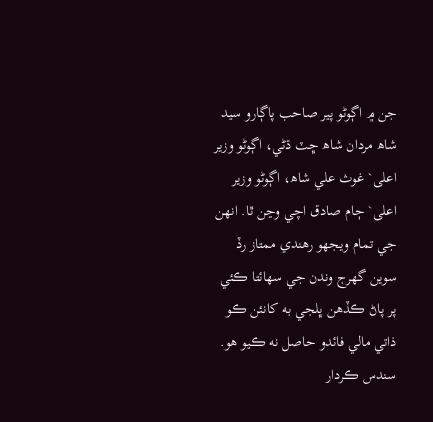جن ۾ اڳوڻو پير صاحب پاڳارو سيد شاھ مردان شاھ ڇٽ ڌڻي، اڳوڻو وزير اعلى` غوث علي شاھ، اڳوڻو وزير اعلى` ڄام صادق اچي وڃن ٿا. انھن جي تمام ويجھو رھندي ممتاز رڏ سوين گھرج وندن جي سھائتا ڪئي پر پاڻ ڪڏھن ڀلجي به کانئن ڪو ذاتي مالي فائدو حاصل نه ڪيو ھو. سندس ڪردار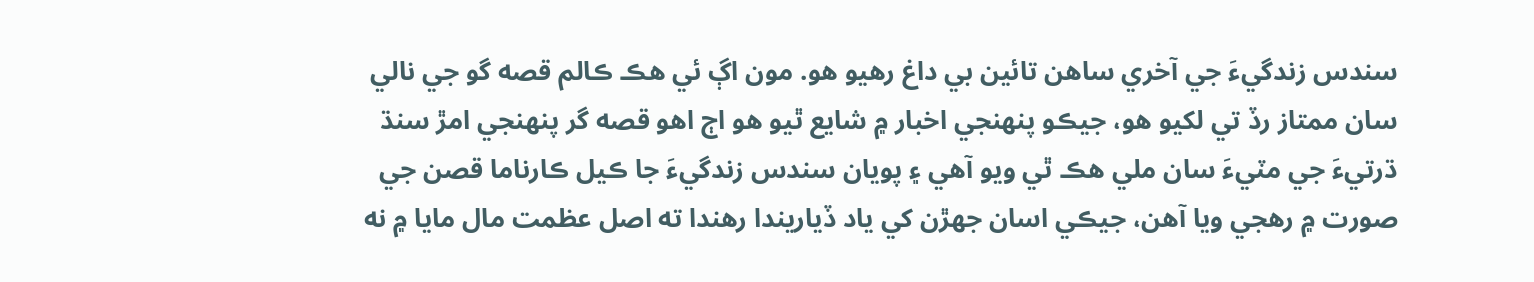سندس زندگيءَ جي آخري ساھن تائين بي داغ رھيو ھو. مون اڳ ئي ھڪ ڪالم قصه گو جي نالي سان ممتاز رڏ تي لکيو ھو، جيڪو پنھنجي اخبار ۾ شايع ٿيو ھو اڄ اھو قصه گر پنھنجي امڙ سنڌ ڌرتيءَ جي مٽيءَ سان ملي ھڪ ٿي ويو آھي ۽ پويان سندس زندگيءَ جا ڪيل ڪارناما قصن جي صورت ۾ رھجي ويا آھن، جيڪي اسان جھڙن کي ياد ڏياريندا رھندا ته اصل عظمت مال مايا ۾ نه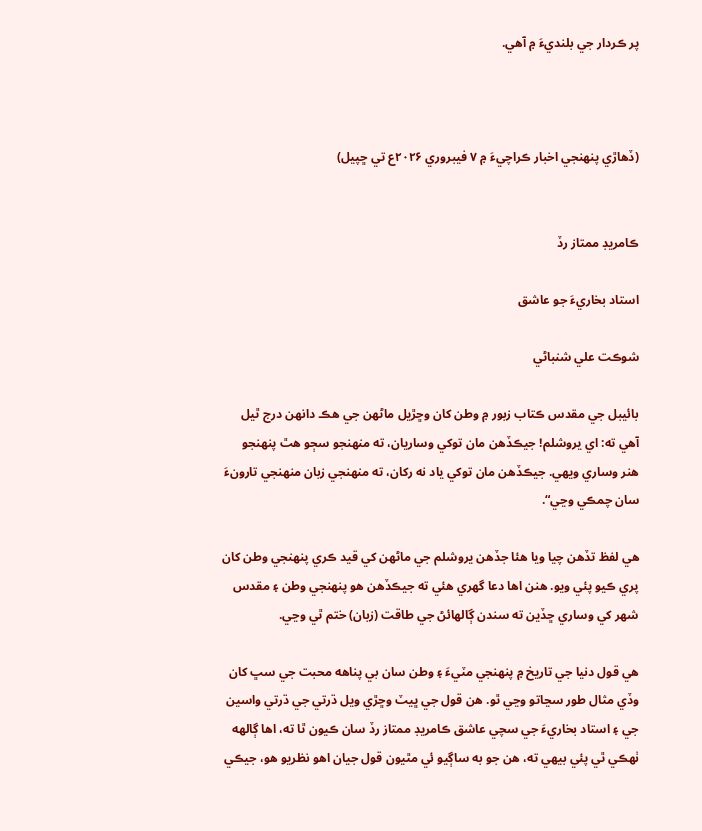پر ڪردار جي بلنديءَ ۾ آھي.



(ڏھاڙي پنھنجي اخبار ڪراچيءَ ۾ ۷ فيبروري ۲۰۲۶ع تي ڇپيل)


ڪامريڊ ممتاز رڏ

استاد بخاريءَ جو عاشق

شوڪت علي شنباڻي

بائيبل جي مقدس ڪتاب زبور ۾ وطن کان وڇڙيل ماڻهن جي هڪ دانهن درج ٿيل آهي ته: اي يروشلم! جيڪڏهن مان توکي وساريان، ته منهنجو سڄو هٿ پنهنجو هنر وساري ويهي. جيڪڏهن مان توکي ياد نه رکان، ته منهنجي زبان منهنجي تارونءَ سان چمڪي وڃي“.

هي لفظ تڏهن چيا ويا هئا جڏهن يروشلم جي ماڻهن کي قيد ڪري پنهنجي وطن کان پري ڪيو پئي ويو. هنن اها دعا گهري هئي ته جيڪڏهن هو پنهنجي وطن ۽ مقدس شهر کي وساري ڇڏين ته سندن ڳالهائڻ جي طاقت (زبان) ختم ٿي وڃي.

هي قول دنيا جي تاريخ ۾ پنهنجي مٽيءَ ۽ وطن سان بي پناهه محبت جي سڀ کان وڏي مثال طور سڃاتو وڃي ٿو. هن قول جي ڀيٽ وڇڙي ويل ڌرتي جي ڌرتي واسين جي ۽ استاد بخاريءَ جي سچي عاشق ڪامريڊ ممتاز رڏ سان ڪيون ٿا ته، اها ڳالهه ٺهڪي ٿي پئي بيهي ته، هن جو به ساڳيو ئي مٿيون قول جيان اهو نظريو هو، جيڪي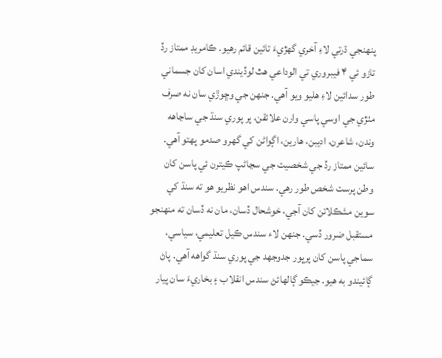پنهنجي ڌرتي لاءِ آخري گهڙيءَ تائين قائم رهيو. ڪامريڊ ممتاز رڏ تازو ئي ۴ فيبروري تي الوداعي هٿ لوڏيندي اسان کان جسماني طور سدائين لاءِ هليو ويو آهي. جنهن جي وڇوڙي سان نه صرف مٺڙي جي اوسي پاسي وارن علائقن، پر پوري سنڌ جي ساڃاهه وندن، شاعرن، اديبن، هارين، اڳواڻن کي گهرو صدمو پهتو آهي. سائين ممتاز رڏ جي شخصيت جي سڃاڻپ ڪيترن ئي پاسن کان وطن پرست شخص طور رهي. سندس اهو نظريو هو ته سنڌ کي سوين مشڪلاتن کان آجي، خوشحال ڏسان، مان نه ڏسان ته منهنجو مستقبل ضرور ڏسي. جنهن لاء سندس ڪيل تعليمي، سياسي، سماجي پاسن کان پرڀور جدوجهد جي پوري سنڌ گواهه آهي. پاڻ ڳائيندو به هيو. جيڪو ڳالهائڻ سندس انقلاب ۽ بخاريءَ سان پيار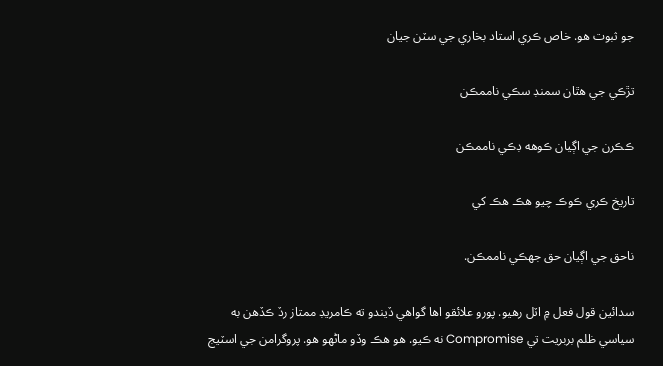جو ثبوت هو. خاص ڪري استاد بخاري جي سٽن جيان

تڙڪي جي ھٿان سمنڊ سڪي ناممڪن

ڪڪرن جي اڳيان ڪوهه ڊڪي ناممڪن

تاريخ ڪري ڪوڪ چيو ھڪ ھڪ کي

ناحق جي اڳيان حق جھڪي ناممڪن.

سدائين قول فعل ۾ اٽل رهيو. پورو علائقو اها گواهي ڏيندو ته ڪامريڊ ممتاز رڏ ڪڏهن به سياسي ظلم بربريت تي Compromise نه ڪيو. هو هڪ وڏو ماڻهو هو. پروگرامن جي اسٽيج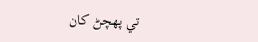تي پهچڻ کان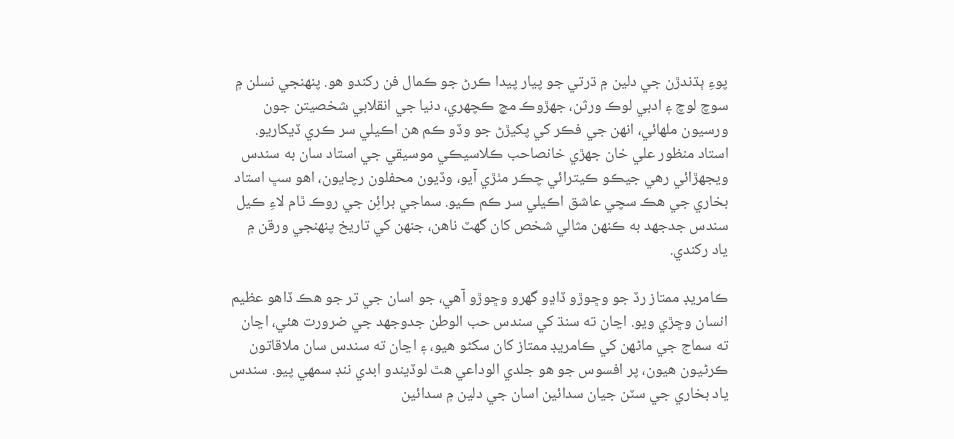پوءِ ٻڌندڙن جي دلين ۾ ڌرتي جو پيار پيدا ڪرڻ جو ڪمال فن رکندو هو. پنهنجي نسلن ۾ سوچ لوچ ۽ ادبي لوڪ ورثن، جهڙوڪ مچ ڪچهري، دنيا جي انقلابي شخصيتن جون ورسيون ملهائي، انهن جي فڪر کي پکيڙڻ جو وڏو ڪم هن اڪيلي سر ڪري ڏيکاريو. استاد منظور علي خان جهڙي خانصاحب ڪلاسيڪي موسيقي جي استاد سان به سندس ويجهڙائي رهي جيڪو ڪيترائي چڪر مٺڙي آيو، وڏيون محفلون رچايون، اهو سڀ استاد بخاري جي هڪ سچي عاشق اڪيلي سر ڪم ڪيو. سماجي برائِن جي روڪ ٿام لاءِ ڪيل سندس جدجهد به ڪنهن مثالي شخص کان گهٽ ناهن، جنهن کي تاريخ پنهنجي ورقن ۾ ياد رکندي.

ڪامريڊ ممتاز رڏ جو وڇوڙو ڏاڍو گهرو وڇوڙو آهي، جو اسان جي تر جو هڪ ڏاهو عظيم انسان وڇڙي ويو. اڃان ته سنڌ کي سندس حب الوطن جدوجهد جي ضرورت هئي، اڃان ته سماج جي ماڻهن کي ڪامريڊ ممتاز کان سکڻو هيو، ۽ اڃان ته سندس سان ملاقاتون ڪرڻيون هيون، پر افسوس جو هو جلدي الوداعي هٿ لوڏيندو ابدي ننڊ سمهي پيو. سندس ياد بخاري جي سٽن جيان سدائين اسان جي دلين ۾ سدائين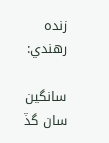زنده رهندي:

سانگين سان گڏ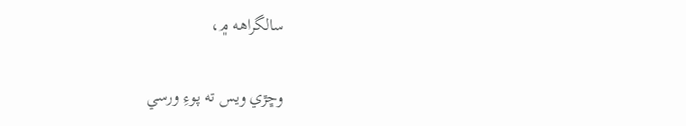سالگراهه ۾،

وڇڙي ويس ته پوءِ ورسي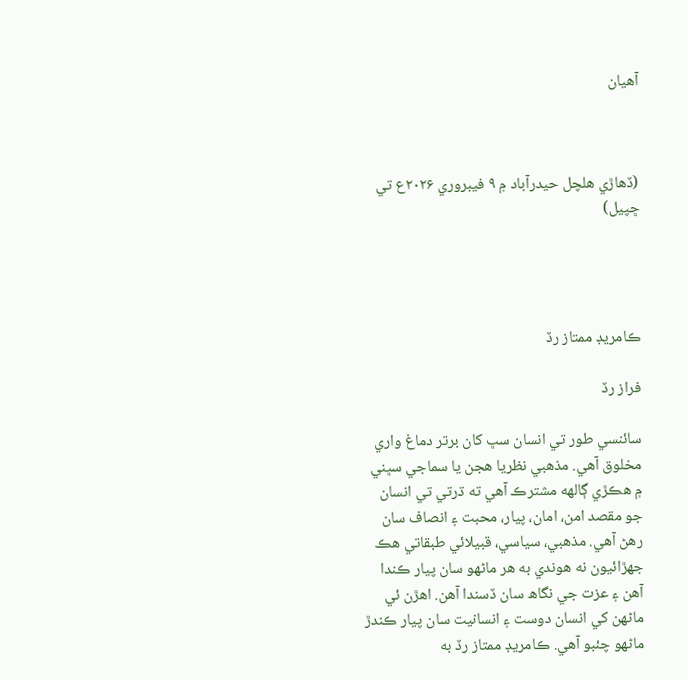آهيان



(ڏھاڙي هلچل حيدرآباد ۾ ۹ فيبروري ۲۰۲۶ع تي ڇپيل)




ڪامريڊ ممتاز رڏ

فراز رڏ

سائنسي طور تي انسان سڀ کان برتر دماغ واري مخلوق آهي. مذهبي نظريا ھجن يا سماجي سڀني ۾ ھڪڙي ڳالھه مشترڪ آهي ته ڌرتي تي انسان جو مقصد امن، امان، پيار، محبت ۽ انصاف سان رهڻ آهي. مذھبي، سياسي، قبيلائي طبقاتي ھڪ جھڙائيون نه ھوندي به ھر ماڻھو سان پيار ڪندا آهن ۽ عزت جي نگاھ سان ڏسندا آهن. اھڙن ئي ماڻھن کي انسان دوست ۽ انسانيت سان پيار ڪندڙ ماڻهو چئبو آهي. ڪامريڊ ممتاز رڏ به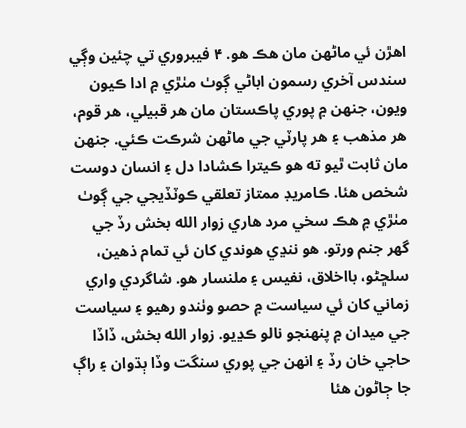اھڙن ئي ماڻھن مان ھڪ ھو. ۴ فيبروري تي چئين وڳي سندس آخري رسمون اباڻي ڳوٺ مٺڙي ۾ ادا ڪيون ويون، جنهن ۾ پوري پاڪستان مان ھر قبيلي، ھر قوم، ھر مذھب ۽ ھر پارٽي جي ماڻهن شرڪت ڪئي. جنهن مان ثابت ٿيو ته ھو ڪيترا ڪشادا دل ۽ انسان دوست شخص ھئا. ڪامريڊ ممتاز تعلقي ڪوٽڏيجي جي ڳوٺ مٺڙي ۾ ھڪ سخي مرد ھاري زوار الله بخش رڏ جي گھر جنم ورتو. ھو ننڍي ھوندي کان ئي تمام ذھين، سلڇڻو، بااخلاق، نفيس ۽ ملنسار ھو. شاگردي واري زماني کان ئي سياست ۾ حصو وٺندو رھيو ۽ سياست جي ميدان ۾ پنهنجو نالو ڪڍيو. زوار الله بخش، ڏاڏا حاجي خان رڏ ۽ انهن جي پوري سنگت وڏا ٻڌوان ۽ راڳ جا ڄاڻون ھئا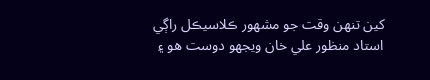کين تنهن وقت جو مشھور ڪلاسيڪل راڳي استاد منظور علي خان ويجھو دوست ھو ۽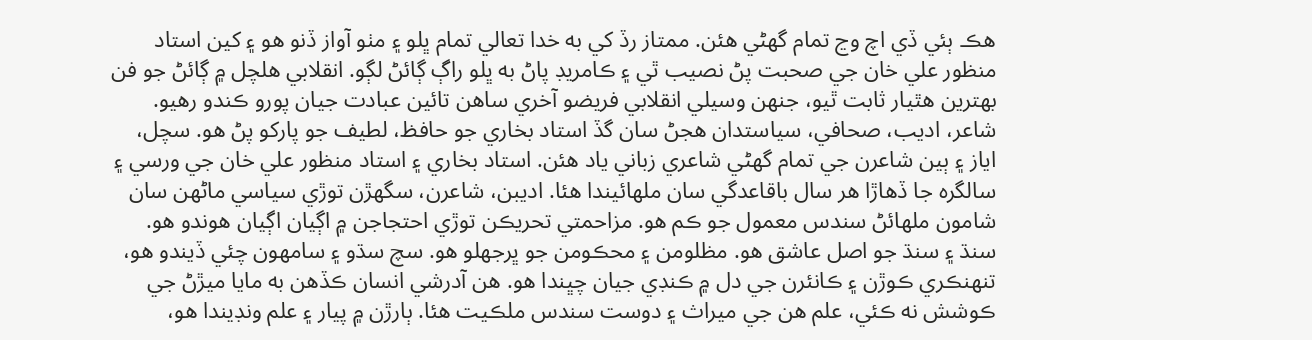ھڪ ٻئي ڏي اچ وڃ تمام گھڻي ھئن. ممتاز رڏ کي به خدا تعالي تمام ڀلو ۽ مٺو آواز ڏنو ھو ۽ کين استاد منظور علي خان جي صحبت پڻ نصيب ٿي ۽ ڪامريڊ پاڻ به ڀلو راڳ ڳائڻ لڳو. انقلابي ھلچل ۾ ڳائڻ جو فن بھترين ھٿيار ثابت ٿيو، جنهن وسيلي انقلابي فريضو آخري ساھن تائين عبادت جيان پورو ڪندو رھيو. شاعر، اديب، صحافي، سياستدان ھجڻ سان گڏ استاد بخاري جو حافظ، لطيف جو پارکو پڻ ھو. سچل، اياز ۽ ٻين شاعرن جي تمام گھڻي شاعري زباني ياد ھئن. استاد بخاري ۽ استاد منظور علي خان جي ورسي ۽ سالگره جا ڏھاڙا ھر سال باقاعدگي سان ملھائيندا ھئا. اديبن، شاعرن، سگھڙن توڙي سياسي ماڻھن سان شامون ملھائڻ سندس معمول جو ڪم ھو. مزاحمتي تحريڪن توڙي احتجاجن ۾ اڳيان اڳيان ھوندو هو. سنڌ ۽ سنڌ جو اصل عاشق هو. مظلومن ۽ محڪومن جو ڀرجھلو ھو. سچ سڌو ۽ سامھون چئي ڏيندو ھو، تنهنڪري ڪوڙن ۽ ڪانئرن جي دل ۾ ڪنڊي جيان چڀندا ھو. ھن آدرشي انسان ڪڏھن به مايا ميڙڻ جي ڪوشش نه ڪئي، علم ھن جي ميراث ۽ دوست سندس ملڪيت ھئا. ٻارڙن ۾ پيار ۽ علم ونڊيندا ھو،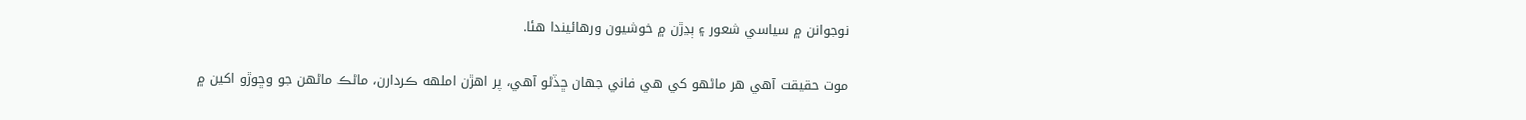نوجوانن ۾ سياسي شعور ۽ ٻڍڙن ۾ خوشيون ورهائيندا هئا.

موت حقيقت آهي ھر ماڻھو کي ھي فاني جھان ڇڏڻو آهي، پر اھڙن املھه ڪردارن، ماڻڪ ماڻھن جو وڇوڙو اکين ۾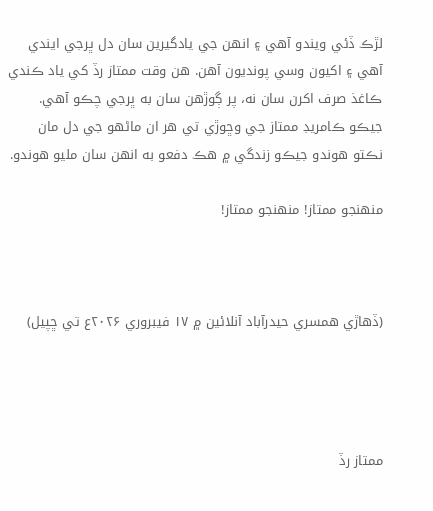لڙڪ ڏئي ويندو آهي ۽ انھن جي يادگيرين سان دل ڀرجي ايندي آهي ۽ اکيون وسي پونديون آھن. ھن وقت ممتاز رڏ کي ياد ڪندي ڪاغذ صرف اکرن سان نه، پر ڳوڙھن سان به ڀرجي چڪو آهي. جيڪو ڪامريڊ ممتاز جي وڇوڙي تي ھر ان ماڻھو جي دل مان نڪتو ھوندو جيڪو زندگي ۾ ھڪ دفعو به انھن سان مليو ھوندو.

منھنجو ممتاز! منھنجو ممتاز!



(ڏھاڙي ھمسري حيدرآباد آنلائين ۾ ۱۷ فيبروري ۲۰۲۶ع تي ڇپيل)




ممتاز رڏ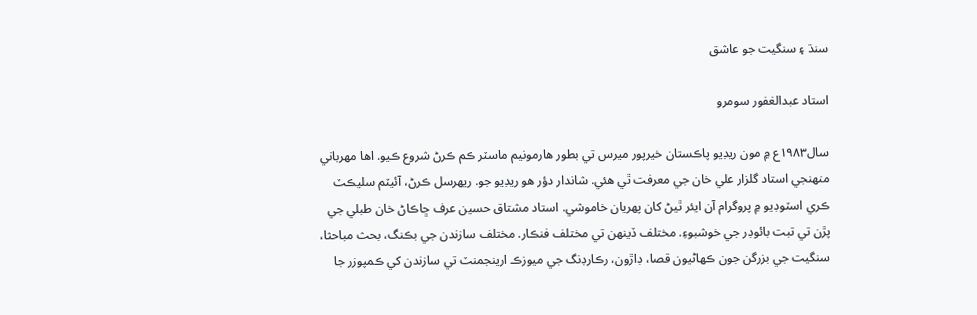سنڌ ۽ سنگيت جو عاشق

استاد عبدالغفور سومرو

سال۱۹۸۳ع ۾ مون ريڊيو پاڪستان خيرپور ميرس تي بطور ھارمونيم ماسٽر ڪم ڪرڻ شروع ڪيو. اھا مھرباني منھنجي استاد گلزار علي خان جي معرفت ٿي ھئي. شاندار دؤر ھو ريڊيو جو. ريھرسل ڪرڻ، آئيٽم سليڪٽ ڪري اسٽوڊيو ۾ پروگرام آن ايئر ٿيڻ کان پھريان خاموشي. استاد مشتاق حسين عرف ڇاڪاڻ خان طبلي جي پڙن تي تبت بائوڊر جي خوشبوءِ. مختلف ڏينھن تي مختلف فنڪار. مختلف سازندن جي بڪنگ، بحث مباحثا، سنگيت جي بزرگن جون ڪھاڻيون قصا، ڊاڙون، رڪارڊنگ جي ميوزڪ ارينجمنٽ تي سازندن کي ڪمپوزر جا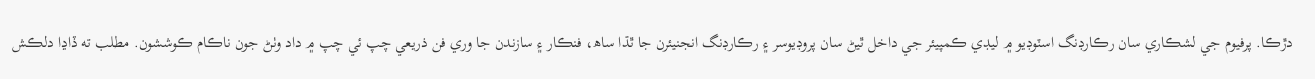دڙڪا. پرفيوم جي لشڪاري سان رڪارڊنگ اسٽوڊيو ۾ ليڊي ڪمپيئر جي داخل ٿيڻ سان پروڊيوسر ۽ رڪارڊنگ انجنيئرن جا ٿڌا ساھ، فنڪار ۽ سازندن جا وري فن ذريعي چپ ئي چپ ۾ داد وٺڻ جون ناڪام ڪوششون. مطلب ته ڏاڍا دلڪش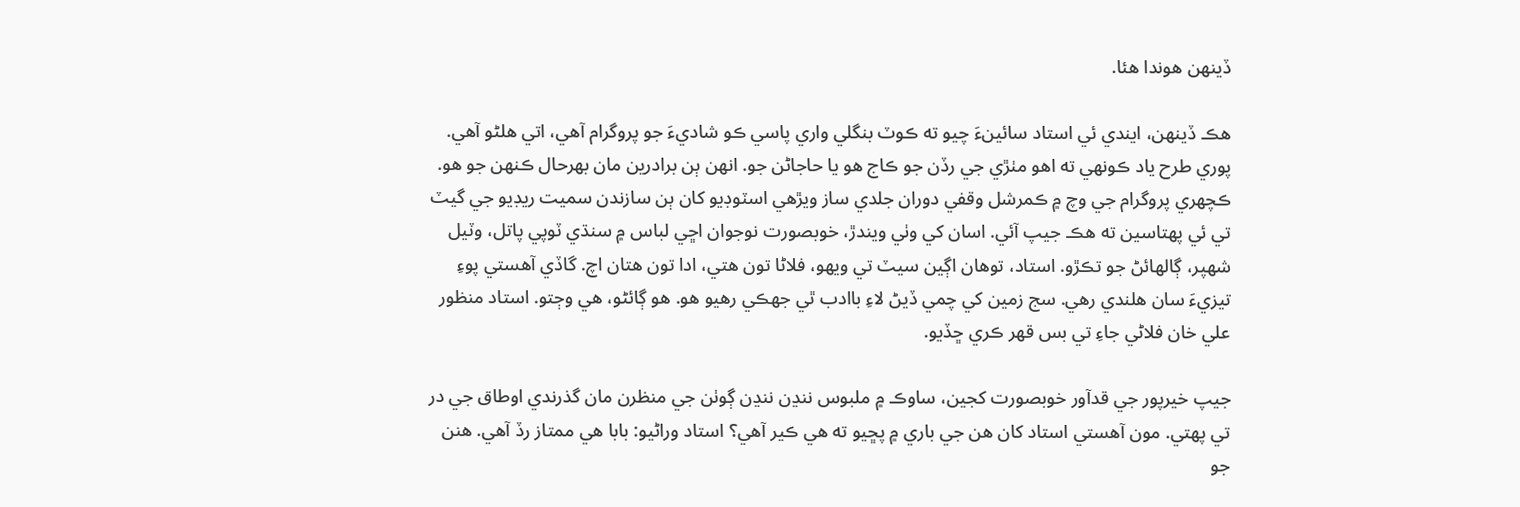ڏينهن ھوندا ھئا.

ھڪ ڏينھن، ايندي ئي استاد سائينءَ چيو ته ڪوٽ بنگلي واري پاسي ڪو شاديءَ جو پروگرام آهي، اتي ھلڻو آھي. پوري طرح ياد ڪونهي ته اھو مٺڙي جي رڏن جو ڪاج ھو يا حاجاڻن جو. انھن ٻن برادرين مان بهرحال ڪنهن جو ھو. ڪچھري پروگرام جي وچ ۾ ڪمرشل وقفي دوران جلدي ساز ويڙھي اسٽوڊيو کان ٻن سازندن سميت ريڊيو جي گيٽ تي ئي پھتاسين ته ھڪ جيپ آئي. اسان کي وٺي ويندڙ، خوبصورت نوجوان اڇي لباس ۾ سنڌي ٽوپي پاتل، وٽيل شھپر، ڳالھائڻ جو تڪڙو. استاد، توھان اڳين سيٽ تي ويھو، فلاڻا تون ھتي، ادا تون ھتان اچ. گاڏي آھستي پوءِ تيزيءَ سان ھلندي رھي. سج زمين کي چمي ڏيڻ لاءِ باادب ٿي جھڪي رھيو ھو. ھو ڳائڻو، ھي وڄتو. استاد منظور علي خان فلاڻي جاءِ تي بس قھر ڪري ڇڏيو.

جيپ خيرپور جي قدآور خوبصورت کجين، ساوڪ ۾ ملبوس ننڍن ننڍن ڳوٺن جي منظرن مان گذرندي اوطاق جي در تي پھتي. مون آھستي استاد کان ھن جي باري ۾ پڇيو ته ھي ڪير آھي؟ استاد وراڻيو: بابا ھي ممتاز رڏ آھي. ھنن جو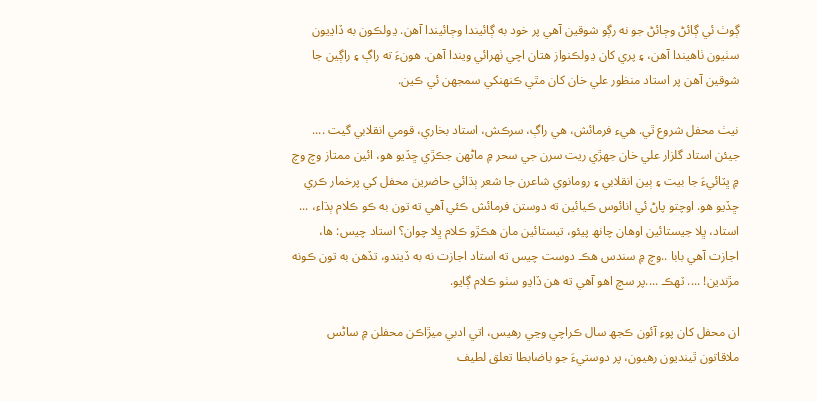ڳوٺ ئي ڳائڻ وڄائڻ جو نه رڳو شوقين آھي پر خود به ڳائيندا وڄائيندا آهن. ڍولڪون به ڏاڍيون سٺيون ٺاھيندا آھن، ۽ پري کان ڍولڪنواز ھتان اچي ٺھرائي ويندا آهن. ھونءَ ته راڳ ۽ راڳين جا شوقين آھن پر استاد منظور علي خان کان مٿي ڪنھنکي سمجھن ئي ڪين.

نيٺ محفل شروع ٿي. ھيء فرمائش، ھي راڳ، سرڪش، استاد بخاري، قومي انقلابي گيت .... جيئن استاد گلزار علي خان جھڙي ريت سرن جي سحر ۾ ماڻھن جڪڙي ڇڏيو هو، ائين ممتاز وچ وچ ۾ ڀٽائيءَ جا بيت ۽ ٻين انقلابي ۽ رومانوي شاعرن جا شعر ٻڌائي حاضرين محفل کي پرخمار ڪري ڇڏيو هو. اوچتو پاڻ ئي انائوس ڪيائين ته دوستن فرمائش ڪئي آھي ته تون به ڪو ڪلام ٻڌاء، ... استاد، ڀلا جيستائين اوھان چانھ پيئو، تيستائين مان ھڪڙو ڪلام ڀلا چوان؟ استاد چيس: ھا، اجازت آهي بابا ..وچ ۾ سندس ھڪ دوست چيس ته استاد اجازت نه به ڏيندو، تڏھن به تون ڪونه مڙندين! .... ٽھڪ ....پر سچ اھو آھي ته ھن ڏاڍو سٺو ڪلام ڳايو.

ان محفل کان پوءِ آئون ڪجھ سال ڪراچي وڃي رھيس، اتي ادبي ميڙاڪن محفلن ۾ ساڻس ملاقاتون ٿينديون رهيون، پر دوستيءَ جو باضابطا تعلق لطيف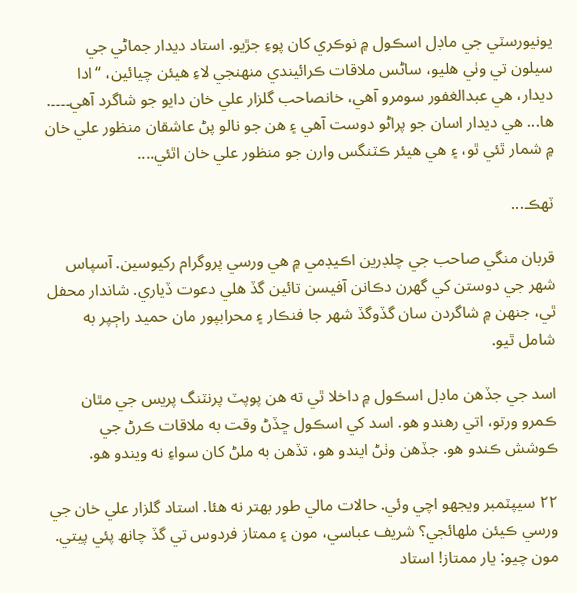يونيورسٽي جي ماڊل اسڪول ۾ نوڪري کان پوءِ جڙيو. استاد ديدار جماڻي جي سيلون تي وٺي ھليو، ساڻس ملاقات ڪرائيندي منھنجي لاءِ ھيئن چيائين، “ادا ديدار، ھي عبدالغفور سومرو آھي، خانصاحب گلزار علي خان دايو جو شاگرد آھي۔۔۔۔. ھا... ھي ديدار اسان جو پراڻو دوست آهي ۽ ھن جو نالو پڻ عاشقان منظور علي خان ۾ شمار ٿئي ٿو، ۽ ھي ھيئر ڪٽنگس وارن جو منظور علي خان اٿئي....

ٽھڪ...

قربان منگي صاحب جي چلڊرين اڪيڊمي ۾ ھي ورسي پروگرام رکيوسين. آسپاس شھر جي دوستن کي گھرن دڪانن آفيسن تائين گڏ ھلي دعوت ڏياري. شاندار محفل ٿي، جنھن ۾ شاگردن سان گڏوگڏ شھر جا فنڪار ۽ محرابپور مان حميد راڄپر به شامل ٿيو.

اسد جي جڏهن ماڊل اسڪول ۾ داخلا ٿي ته ھن پوپٽ پرنٽنگ پريس جي مٿان ڪمرو ورتو، اتي رھندو ھو. اسد کي اسڪول ڇڏڻ وقت به ملاقات ڪرڻ جي ڪوشش ڪندو ھو. جڏهن وٺڻ ايندو ھو، تڏھن به ملڻ کان سواءِ نه ويندو ھو.

۲۲ سيپٽمبر ويجھو اچي وئي. حالات مالي طور بھتر نه ھئا. استاد گلزار علي خان جي ورسي ڪيئن ملهائجي؟ شريف عباسي، مون ۽ ممتاز فردوس تي گڏ چانھ پئي پيتي. مون چيو: يار ممتاز! استاد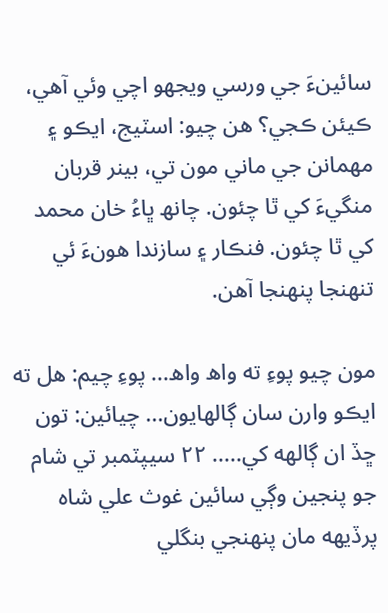سائينءَ جي ورسي ويجھو اچي وئي آهي، ڪيئن ڪجي؟ ھن چيو: اسٽيج، ايڪو ۽ مھمانن جي ماني مون تي، بينر قربان منگيءَ کي ٿا چئون. چانھ ڀاءُ خان محمد کي ٿا چئون. فنڪار ۽ سازندا ھونءَ ئي تنھنجا پنھنجا آھن.

مون چيو پوءِ ته واھ واھ... پوءِ چيم: ھل ته ايڪو وارن سان ڳالھايون... چيائين: تون ڇڏ ان ڳالهه کي..... ۲۲ سيپٽمبر تي شام جو پنجين وڳي سائين غوث علي شاه پرڏيهه مان پنھنجي بنگلي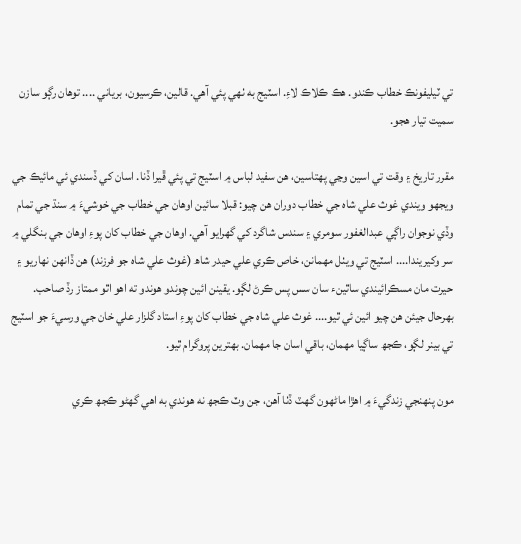تي ٽيليفونڪ خطاب ڪندو. ھڪ ڪلاڪ لاءِ. اسٽيج به ٺھي پئي آھي. قالين، ڪرسيون، برياني .... توهان رڳو سازن سميت تيار ھجو.

مقرر تاريخ ۽ وقت تي اسين وڃي پھتاسين، ھن سفيد لباس ۾ اسٽيج تي پئي ڦيرا ڏنا. اسان کي ڏسندي ئي مائيڪ جي ويجھو ويندي غوث علي شاه جي خطاب دوران هن چيو: قبلا سائين اوھان جي خطاب جي خوشيءَ ۾ سنڌ جي تمام وڏي نوجوان راڳي عبدالغفور سومري ۽ سندس شاگرد کي گھرايو آھي. اوھان جي خطاب کان پوءِ اوھان جي بنگلي ۾ سر وکيريندا.... اسٽيج تي ويٺل مھمانن، خاص ڪري علي حيدر شاھ (غوث علي شاه جو فرزند) ھن ڏانھن نھاريو ۽ حيرت مان مسڪرائيندي ساٿينء سان سس پس ڪرڻ لڳو. يقينن ائين چوندو ھوندو ته اھو اٿو ممتاز رڏ صاحب. بهرحال جيئن ھن چيو ائين ئي ٿيو.... غوث علي شاه جي خطاب کان پوءِ استاد گلزار علي خان جي ورسيءَ جو اسٽيج تي بينر لڳو، ڪجھ ساڳيا مھمان، باقي اسان جا مھمان. بھترين پروگرام ٿيو.

مون پنھنجي زندگيءَ ۾ اھڙا ماڻھون گھٽ ڏٺا آھن، جن وٽ ڪجھ نه ھوندي به اھي گھڻو ڪجھ ڪري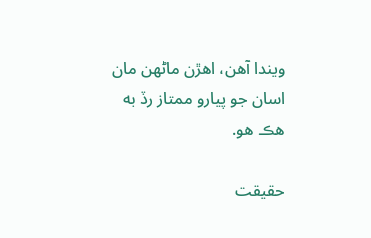ويندا آهن، اھڙن ماڻھن مان اسان جو پيارو ممتاز رڏ به ھڪ ھو.

حقيقت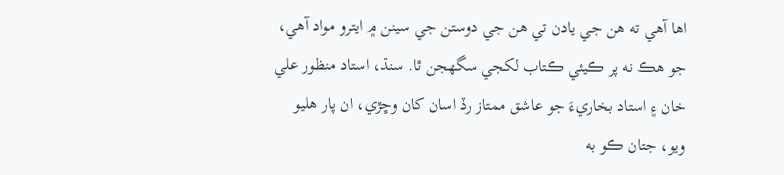اھا آھي ته ھن جي يادن تي ھن جي دوستن جي سينن ۾ ايترو مواد آھي، جو ھڪ نه پر ڪيئي ڪتاب لکجي سگھجن ٿا. سنڌ، استاد منظور علي خان ۽ استاد بخاريءَ جو عاشق ممتاز رڏ اسان کان وڇڙي، ان پار هليو ويو، جتان ڪو به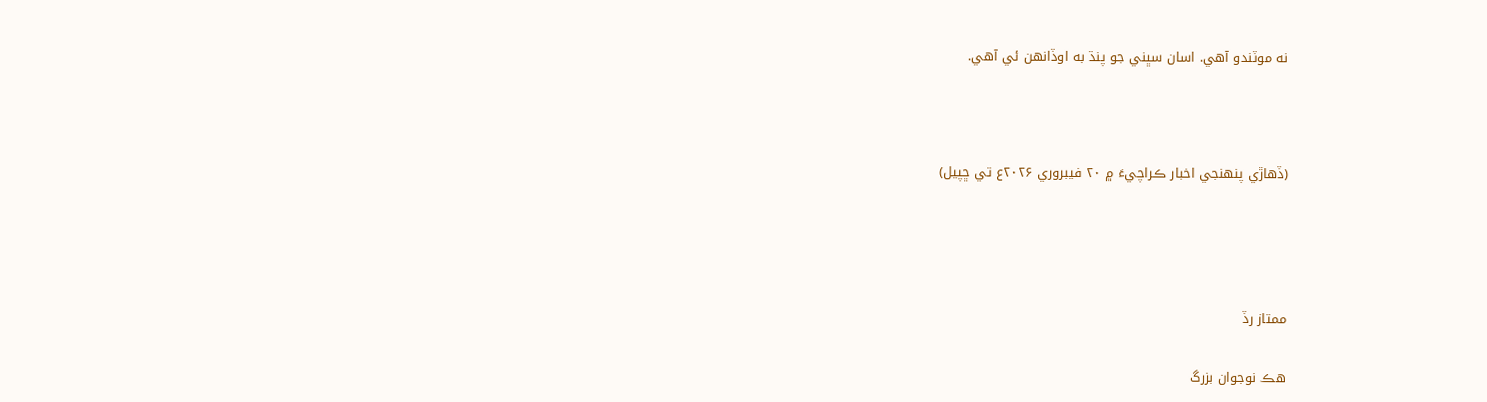نه موٽندو آهي. اسان سڀني جو پنڌ به اوڏانهن ئي آھي.



(ڏھاڙي پنھنجي اخبار ڪراچيءَ ۾ ۲۰ فيبروري ۲۰۲۶ع تي ڇپيل)




ممتاز رڏ

هڪ نوجوان بزرگ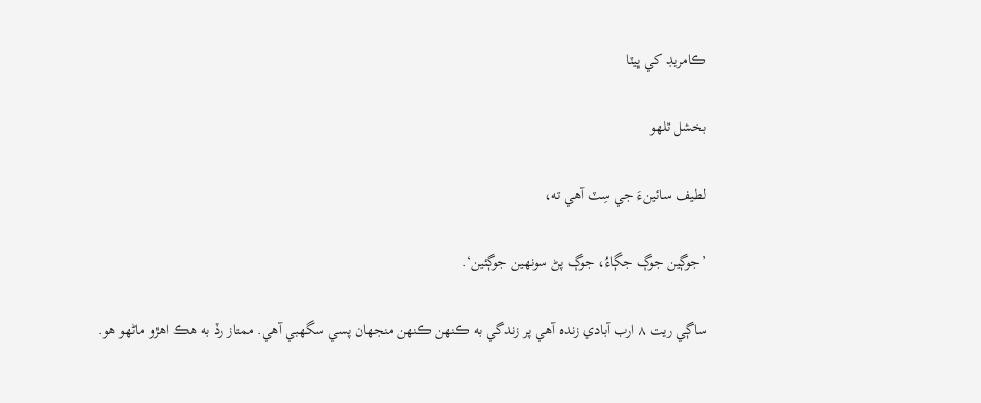ڪامريڊ کي ڀيٽا

بخشل ٿلهو

لطيف سائينءَ جي سِٽ آهي ته،

’جوڳين جوڳ جڳاءُ، جوڳ پڻ سونهين جوڳئين‘.

ساڳي ريت ۸ ارب آبادي زنده آهي پر زندگي به ڪنهن ڪنهن منجهان پسي سگهبي آهي. ممتاز رڏ به هڪ اهڙو ماڻهو هو.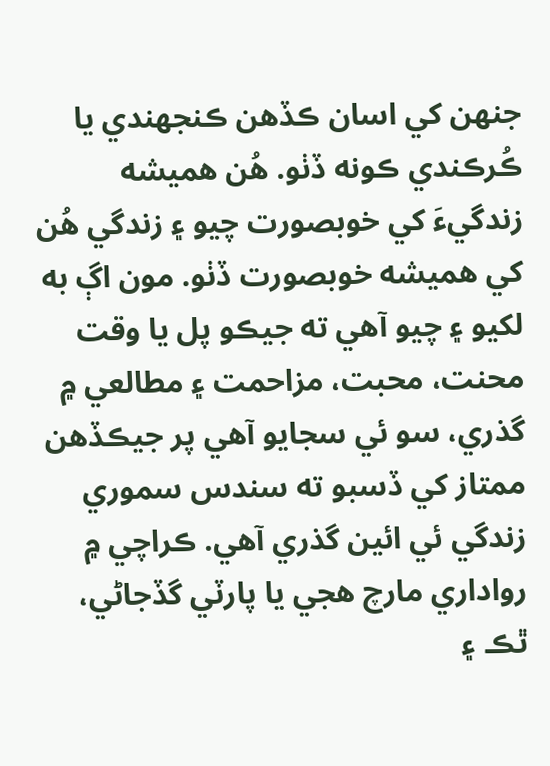جنهن کي اسان ڪڏهن ڪنجهندي يا ڪُرڪندي ڪونه ڏٺو. هُن هميشه زندگيءَ کي خوبصورت چيو ۽ زندگي هُن کي هميشه خوبصورت ڏٺو. مون اڳ به لکيو ۽ چيو آهي ته جيڪو پل يا وقت محنت، محبت، مزاحمت ۽ مطالعي ۾ گذري، سو ئي سجايو آهي پر جيڪڏهن ممتاز کي ڏسبو ته سندس سموري زندگي ئي ائين گذري آهي. ڪراچي ۾ رواداري مارچ هجي يا پارٽي گڏجاڻي، ٿڪ ۽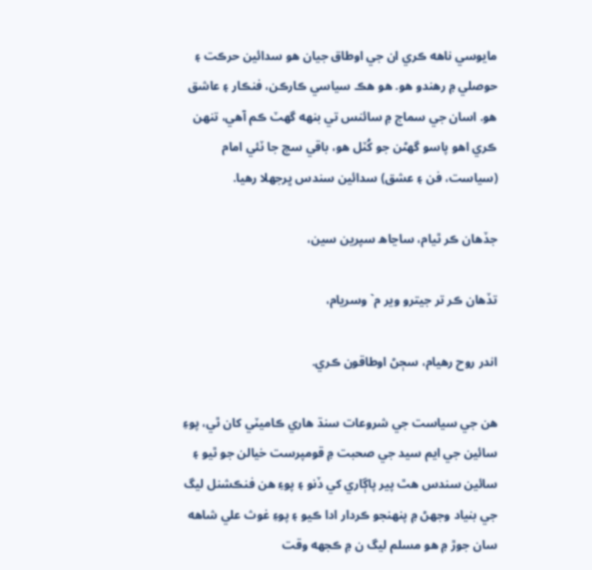مايوسي ناهه ڪري ان جي اوطاق جيان هو سدائين حرڪت ۽ حوصلي ۾ رهندو هو. هو هڪ سياسي ڪارڪن، فنڪار ۽ عاشق هو. اسان جي سماج ۾ سائنس تي بنهه گهٽ ڪم آهي، تنهن ڪري اهو پاسو گهڻن جو کُٽل هو، باقي سچ جا ٽئي امام (سياست، فن ۽ عشق) سدائين سندس ڀرجهلا رهيا.

جڏهان ڪر ٿيام، ساڃاھ سپرين سين،

تڏهان ڪر تر جيترو وير م` وسريام،

اندر روح رهيام، سڄڻ اوطاقون ڪري.

هن جي سياست جي شروعات سنڌ هاري ڪاميٽي کان ٿي، پوءِ سائين جي ايم سيد جي صحبت ۾ قومپرست خيالن جو ٿيو ۽ سائين سندس هٿ پير پاڳاري کي ڏنو ۽ پوءِ هن فنڪشنل ليگ جي بنياد وجهڻ ۾ پنهنجو ڪردار ادا ڪيو ۽ پوءِ غوث علي شاهه سان جوڙ ۾ هو مسلم ليگ ن ۾ ڪجهه وقت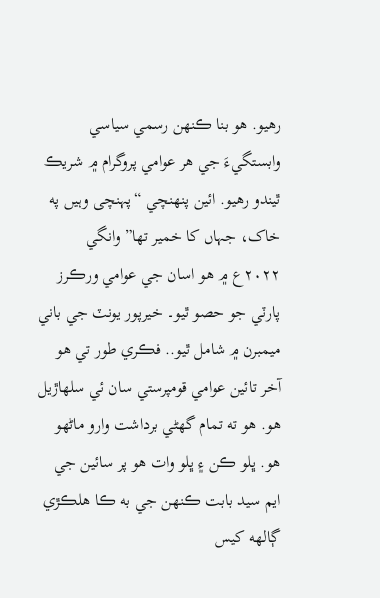رهيو. هو بنا ڪنهن رسمي سياسي وابستگيءَ جي هر عوامي پروگرام ۾ شريڪ ٿيندو رهيو. ائين پنهنچي “پہنچی وہیں په خاک، جہاں کا خمیر تھا” وانگي ۲۰۲۲ع ۾ هو اسان جي عوامي ورڪرز پارٽي جو حصو ٿيو۔ خيرپور يونٽ جي باني ميمبرن ۾ شامل ٿيو.. فڪري طور تي هو آخر تائين عوامي قومپرستي سان ئي سلهاڙيل هو. هو ته تمام گهڻي برداشت وارو ماڻهو هو. ڀلو ڪن ۽ ڀلو وات هو پر سائين جي ايم سيد بابت ڪنهن جي به ڪا هلڪڙي ڳالهه کيس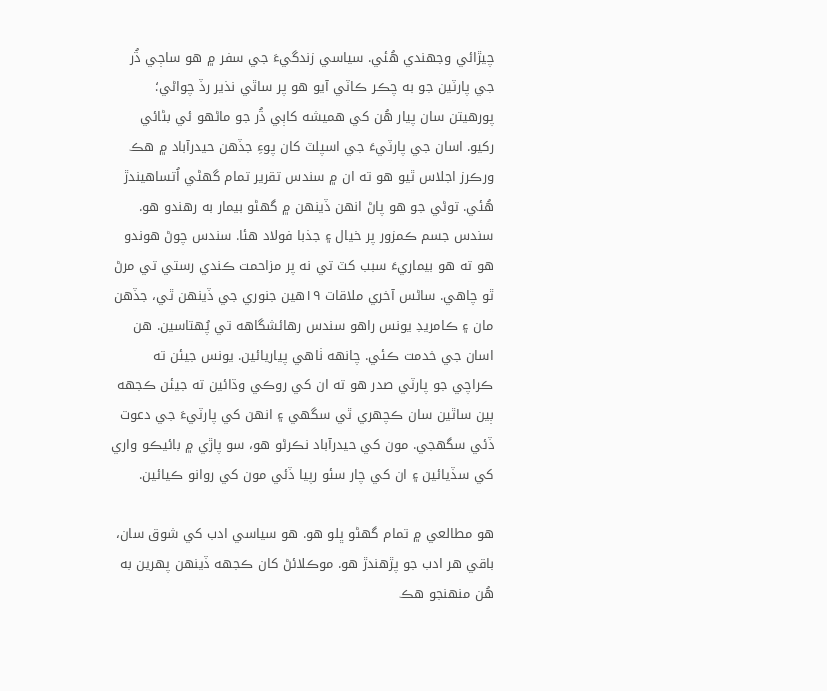چيڙائي وجهندي هُئي. سياسي زندگيءَ جي سفر ۾ هو ساڄي ڌُر جي پارٽين جو به چڪر ڪاٽي آيو هو پر ساٿي نذير رڏ چواڻي؛ پورهيتن سان پيار هُن کي هميشه کاٻي ڌُر جو ماڻهو ئي بڻائي رکيو. اسان جي پارٽيءَ جي اسپلٽ کان پوءِ جڏهن حيدرآباد ۾ هڪ ورڪرز اجلاس ٿيو هو ته ان ۾ سندس تقرير تمام گهڻي اُتساهيندڙ هُئي. توڻي جو هو پاڻ انهن ڏينهن ۾ گهڻو بيمار به رهندو هو. سندس جسم ڪمزور پر خيال ۽ جذبا فولاد هئا. سندس چوڻ هوندو هو ته هو بيماريءَ سبب کٽ تي نه پر مزاحمت ڪندي رستي تي مرڻ ٿو چاهي. ساڻس آخري ملاقات ۱۹هين جنوري جي ڏينهن ٿي، جڏهن مان ۽ ڪامريڊ يونس راهو سندس رهائشگاهه تي پُهتاسين. هن اسان جي خدمت ڪئي. چانهه ٺاهي پياريائين. يونس جيئن ته ڪراچي جو پارٽي صدر هو ته ان کي روڪي وڌائين ته جيئن ڪجهه ٻين ساٿين سان ڪچهري ٿي سگهي ۽ انهن کي پارٽيءَ جي دعوت ڏئي سگهجي. مون کي حيدرآباد نڪرڻو هو، سو پاڙي ۾ بائيڪو واري کي سڏيائين ۽ ان کي چار سئو رپيا ڏئي مون کي روانو ڪيائين.

هو مطالعي ۾ تمام گهڻو ڀلو هو. هو سياسي ادب کي شوق سان، باقي هر ادب جو پڙهندڙ هو. موڪلائڻ کان ڪجهه ڏينهن پهرين به هُن منهنجو هڪ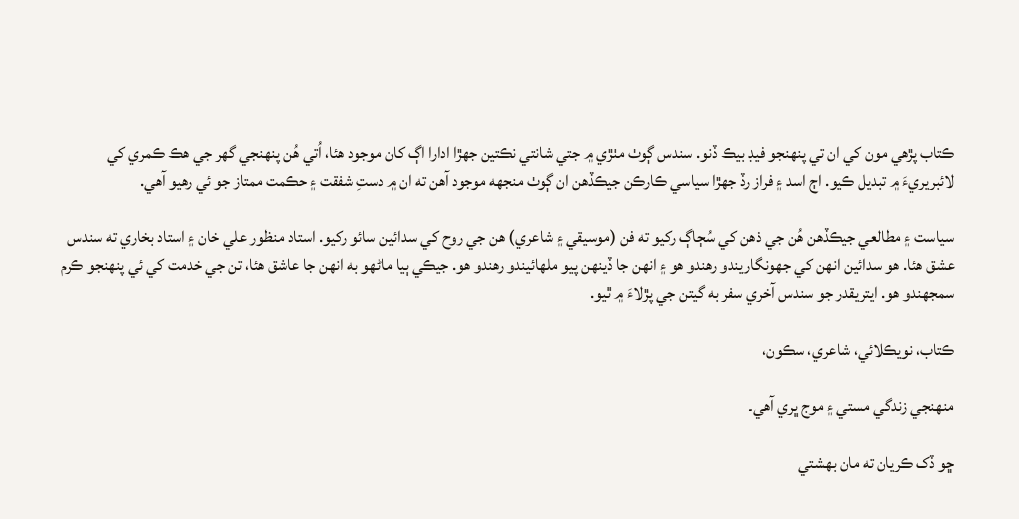ڪتاب پڙهي مون کي ان تي پنهنجو فيڊ بيڪ ڏنو. سندس ڳوٺ مٺڙي ۾ جتي شانتي نڪتين جهڙا ادارا اڳ کان موجود هئا، اُتي هُن پنهنجي گهر جي هڪ ڪمري کي لائبريريءَ ۾ تبديل ڪيو. اڄ اسد ۽ فراز رڏ جهڙا سياسي ڪارڪن جيڪڏهن ان ڳوٺ منجهه موجود آهن ته ان ۾ دستِ شفقت ۽ حڪمت ممتاز جو ئي رهيو آهي.

سياست ۽ مطالعي جيڪڏهن هُن جي ذهن کي سُڄاڳ رکيو ته فن (موسيقي ۽ شاعري) هن جي روح کي سدائين سائو رکيو. استاد منظور علي خان ۽ استاد بخاري ته سندس عشق هئا. هو سدائين انهن کي جهونگاريندو رهندو هو ۽ انهن جا ڏينهن پيو ملهائيندو رهندو هو. جيڪي ٻيا ماڻهو به انهن جا عاشق هئا، تن جي خدمت کي ئي پنهنجو ڪرم سمجهندو هو. ايتريقدر جو سندس آخري سفر به گيتن جي پڙلاءَ ۾ ٿيو.

ڪتاب، نويڪلائي، شاعري، سڪون،

منهنجي زندگي مستي ۽ موج ڀري آهي۔

ڇو ڏک ڪريان ته مان بهشتي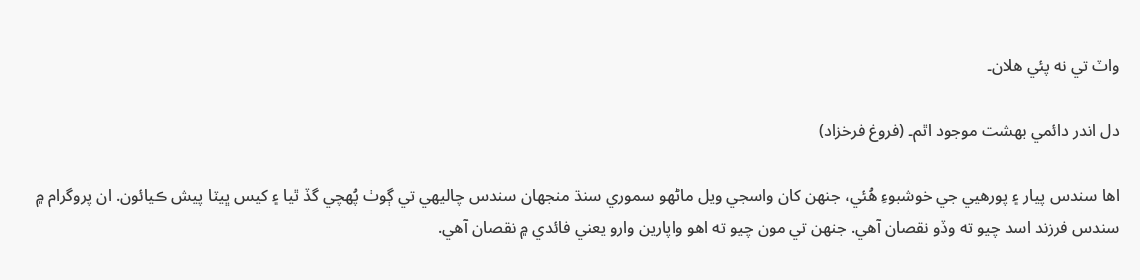واٽ تي نه پئي هلان۔

دل اندر دائمي بهشت موجود اٿم۔ (فروغ فرخزاد)

اها سندس پيار ۽ پورهيي جي خوشبوءِ هُئي، جنهن کان واسجي ويل ماڻهو سموري سنڌ منجهان سندس چاليهي تي ڳوٺ پُهچي گڏ ٿيا ۽ کيس ڀيٽا پيش ڪيائون. ان پروگرام ۾ سندس فرزند اسد چيو ته وڏو نقصان آهي. جنهن تي مون چيو ته اهو واپارين وارو يعني فائدي ۾ نقصان آهي.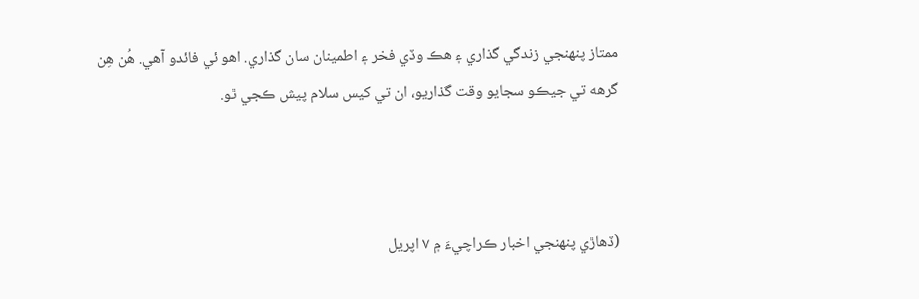ممتاز پنهنجي زندگي گذاري ۽ هڪ وڏي فخر ۽ اطمينان سان گذاري. اهو ئي فائدو آهي. هُن هِن گرهه تي جيڪو سجايو وقت گذاريو، ان تي کيس سلام پيش ڪجي ٿو.



(ڏھاڙي پنھنجي اخبار ڪراچيءَ ۾ ۷ اپريل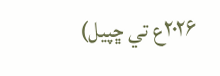۲۰۲۶ع تي ڇپيل)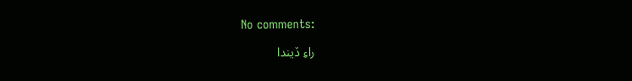No comments:

راءِ ڏيندا